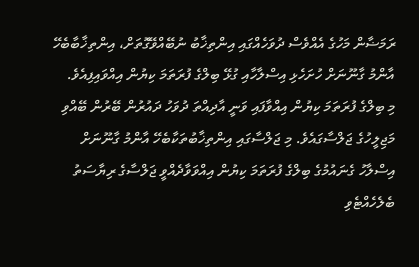ރަމަޟާން މަހުގެ އެއްވެސް ދުވަހެއްގައި އިންތިޚާބު ނުބޭއްވޭގޮތަށް، އިންތިޚާބާބެހޭ އާންމު ގާނޫނަށް ހުށަހެޅި އިސްލާހާއި ގުޅޭ ބިލްގެ ފުރަތަމަ ކިޔުން އިއްވައިފިއެވެ.
މި ބިލްގެ ފުރަތަމަ ކިޔުން އިއްވާފައި ވަނީ އާދިއްތަ ދުވަހު ދައުރުން ބޭރުން ބޭއްވި މަޖިލީހުގެ ޖަލްސާގައެވެ. މި ޖަލްސާގައި އިންތިޚާބުތަކާބެހޭ އާންމު ގާނޫނަށް އިސްލާހު ގެނައުމުގެ ބިލްގެ ފުރަތަމަ ކިޔުން އިއްވަވާދެއްވީ ޖަލްސާގެ ރިޔާސަތު ބެލެހެއްޓެވި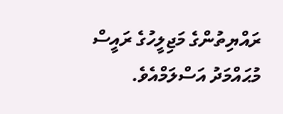ރައްޔިތުންގެ މަޖިލީހުގެ ރައީސް މުޙައްމަދު އަސްލަމްއެވެ.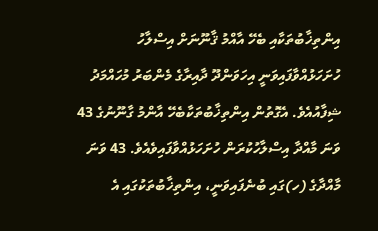އިންތިޚާބުތަކާއި ބެހޭ އާއްމު ޤާނޫނަށް އިސްލާހު ހުށަހަޅުއްވާފައިވަނީ އިހަވަންދޫ ދާއިރާގެ މެންބަރު މުހައްމަދު ޝިފާއުއެވެ. އެގޮތުން އިންތިޚާބުތަކާބެހޭ އާންމު ގާނޫނުގެ 43 ވަނަ މާއްދާ އިސްލާހުކުރަން ހުށަހަޅުއްވާފައިވެއެވެ. 43 ވަނަ މާއްދާގެ (ހ)ގައި ބުނެފައިވަނީ، އިންތިޚާބުތަކުގައި އެ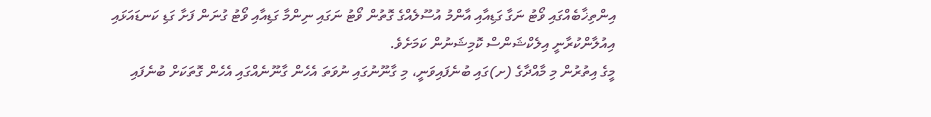އިންތިޚާބެއްގައި ވޯޓު ނަގާ ގަޑިއާއި އާންމު އުސޫލެއްގެ ގޮތުން ވޯޓު ނަގައި ނިންމާ ގަޑިއާއި ވޯޓު ގުނަން ފަށާ ގަޑި ކަނޑައަޅައި އިއުލާންކުރާނީ އިލެކްޝަންސް ކޮމިޝަނުން ކަމަށެވެ.
މީގެ އިތުރުން މި މާއްދާގެ (ށ)ގައި ބުނެފައިވަނީ، މި ގާނޫނުގައި ނުވަތަ އެހެން ގާނޫނެއްގައި އެހެން ގޮތަކަށް ބުނެފައި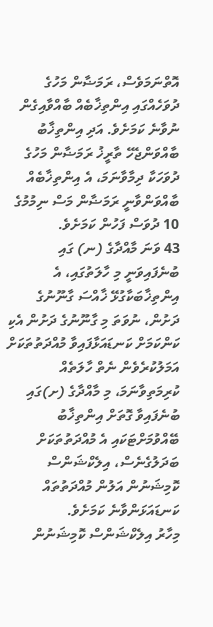އޮތްނަމަވެސް، ރަމަޟާން މަހުގެ ދުވަހެއްގައި އިންތިޚާބެއް ބާއްވާއިގެން ނުވާނެ ކަމަށެވެ. އަދި އިންތިޚާބު ބާއްވަންޖެހޭ ތާރީޚު ރަމަޟާން މަހުގެ ދުވަހަކާ ދިމާވާނަމަ، އެ އިންތިޚާބެއް ބާއްވަންވާނީ ރަމަޟާން މަސް ނިމުމުގެ 10 ދުވަސް ފަހުން ކަމަށެވެ.
43 ވަނަ މާއްދާގެ (ނ) ގައި ބުނެފައިވަނީ މި ހާލަތުގައި، އެ އިންތިޚާބަކާގުޅޭ ޚާއްސަ ގާނޫނުގެ ދަށުން، ނުވަތަ މި ގާނޫނުގެ ދަށުން އެކި ކަންކަމަށް ކަނޑައަޅާފައިވާ މުއްދަތުތަކަށް އަމަލުކުރެވެން ނެތް ހާލަތެއް ކުރިމަތިވާނަމަ، މި މާއްދާގެ (ށ)ގައި ބުނެފައިވާ ގޮތަށް އިންތިޚާބު ބޭއްވުމަށްޓަކައި އެ މުއްދަތުތަކަށް ބަދަލުގެނެސް، އިލެކްޝަންސް ކޮމިޝަނުން އަލުން މުއްދަތުތައް ކަނޑައަޅަންވާނެ ކަމަށެވެ.
މިހާރު އިލެކްޝަންސް ކޮމިޝަނުން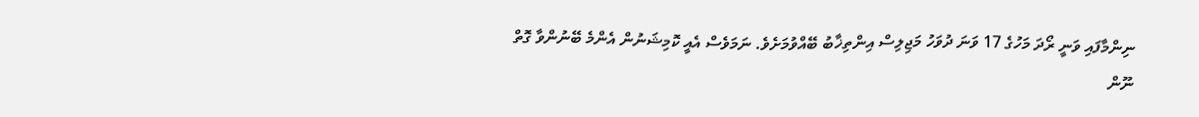ނިންމާފައި ވަނީ ރޯދަ މަހުގެ 17 ވަނަ ދުވަހު މަޖިލިސް އިންތިޚާބު ބޭއްވުމަށެވެ. ނަމަވެސް އެއީ ކޮމިޝަނުން އެންމެ ބޭނުންވާ ގޮތް ނޫން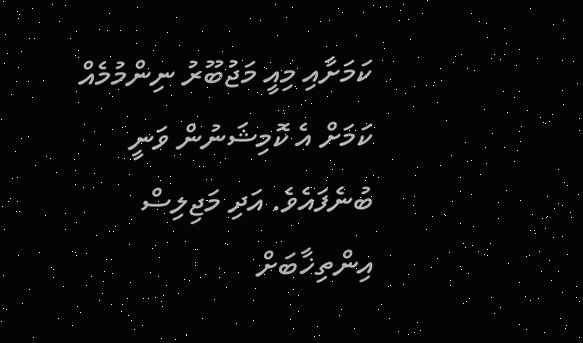ކަމަށާއި މިއީ މަޖުބޫރު ނިންމުމެއް ކަމަށް އެ ކޮމިޝަނުން ވަނީ ބުނެފައެވެ. އަދި މަޖިލިސް އިންތިޚާބަށް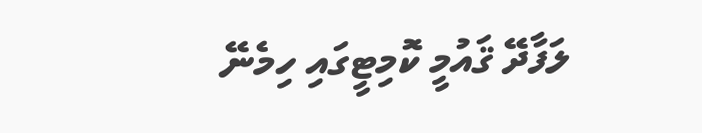ލަފާދޭ ޤައުމީ ކޮމިޓީގައި ހިމެނޭ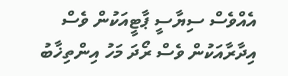އެއްވެސް ސިޔާސީ ޕާޓީއަކުން ވެސް އިދާރާއަކުން ވެސް ރޯދަ މަހު އިންތިޚާބު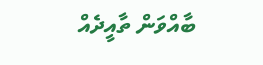ބާއްވަން ތާއީދެއް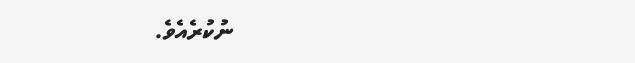ނުކުރެއެވެ.